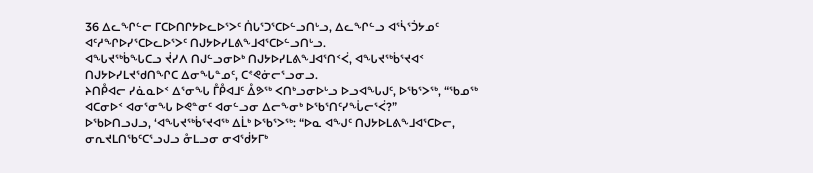36 ᐃᓚᖏᓪᓕ ᒥᑕᐅᑎᒋᔭᐅᓚᐅᕐᐳᑦ ᑏᒐᕐᑐᕐᑕᐅᓪᓗᑎᒡᓗ, ᐃᓚᖏᓪᓗ ᐊᕐᓵᕐᑑᔭᓄᑦ ᐊᑦᓱᖏᐅᓯᕐᑕᐅᓚᐅᕐᐳᑦ ᑎᒍᔭᐅᓯᒪᕕᖕᒧᐊᕐᑕᐅᓪᓗᑎᒡᓗ.
ᐊᖓᔪᖅᑳᖓᑕᓗ ᔫᓯᐱ ᑎᒍᓪᓗᓂᐅᒃ ᑎᒍᔭᐅᓯᒪᕕᖕᒧᐊᕐᑎᑉᐹ, ᐊᖓᔪᖅᑳᕐᔪᐊᑉ ᑎᒍᔭᐅᓯᒪᔪᖁᑎᖏᑕ ᐃᓂᖓᓐᓄᑦ, ᑕᕝᕙᓃᓕᕐᓗᓂᓗ.
ᔨᑎᑬᐊᓕ ᓯᓈᓇᐅᑉ ᐃᕐᓂᖓ ᒤᑬᐊᒧᑦ ᐂᕗᖅ ᐸᑎᒃᓗᓂᐅᒡᓗ ᐅᓗᐊᖓᒍᑦ, ᐅᖃᕐᐳᖅ, “ᖃᓄᖅ ᐊᑕᓂᐅᑉ ᐊᓂᕐᓂᖓ ᐅᕙᓐᓂᑦ ᐊᓂᓪᓗᓂ ᐃᓕᖕᓂᒃ ᐅᖃᕐᑎᑦᓯᖔᓕᕐᐹ?”
ᐅᖃᐅᑎᓗᒍᓗ, ‘ᐊᖓᔪᖅᑳᕐᔪᐊᖅ ᐃᒫᒃ ᐅᖃᕐᐳᖅ: “ᐅᓇ ᐊᖑᑦ ᑎᒍᔭᐅᒪᕕᖕᒧᐊᕐᑕᐅᓕ, ᓂᕆᔪᒪᑎᖃᑦᑕᕐᓗᒍᓗ ᓁᒪᓗᓂ ᓂᐊᖂᔭᒥᒃ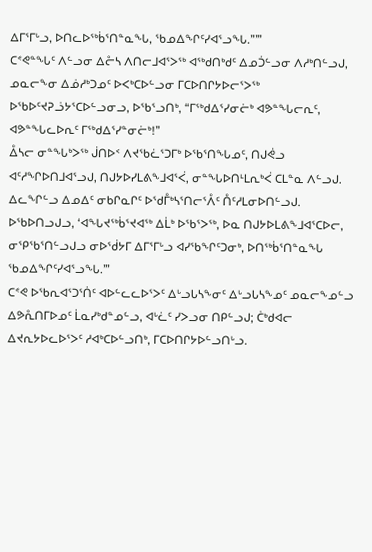ᐃᒥᕐᒥᒡᓗ, ᐅᑎᓚᐅᖅᑳᕐᑎᓐᓇᖓ, ᖃᓄᐃᖏᑦᓯᐊᕐᓗᖓ.”’”
ᑕᕝᕙᓐᖓᑦ ᐱᓪᓗᓂ ᐃᓔᓴ ᐱᑎᓕᒧᐊᕐᐳᖅ ᐊᖅᑯᑎᒃᑯᑦ ᐃᓄᑑᓪᓗᓂ ᐱᓱᒃᑎᓪᓗᒍ, ᓄᓇᓕᖕᓂ ᐃᓅᓱᒃᑐᓄᑦ ᐅᐸᒃᑕᐅᓪᓗᓂ ᒥᑕᐅᑎᒋᔭᐅᓕᕐᐳᖅ ᐅᖃᐅᑦᔪᕈᓘᔭᕐᑕᐅᓪᓗᓂᓗ, ᐅᖃᕐᓗᑎᒃ, “ᒥᖅᑯᐃᕐᓯᓂᓖᒃ ᐊᕗᓐᖓᓕᕆᑦ, ᐊᕗᓐᖓᓚᐅᕆᑦ ᒥᖅᑯᐃᕐᓯᓐᓂᓖᒃ!”
ᐂᓴᓕ ᓂᓐᖓᒃᐳᖅ ᒎᑎᐅᑉ ᐱᔪᖃᓛᕐᑐᒥᒃ ᐅᖃᕐᑎᖓᓄᑦ, ᑎᒍᕚᓗ ᐊᑦᓱᖏᐅᑎᒧᐊᕐᓗᒍ, ᑎᒍᔭᐅᓯᒪᕕᖕᒧᐊᕐᐹ, ᓂᓐᖓᐅᑎᒻᒪᕆᒃᐹ ᑕᒪᓐᓇ ᐱᓪᓗᒍ. ᐃᓚᖏᓪᓗ ᐃᓄᐃᑦ ᓂᑲᒋᓇᒋᑦ ᐅᖁᒤᒃᓴᕐᑎᓕᕐᐰᑦ ᑍᑦᓱᒪᓂᐅᑎᓪᓗᒍ.
ᐅᖃᐅᑎᓗᒍᓗ, ‘ᐊᖓᔪᖅᑳᕐᔪᐊᖅ ᐃᒫᒃ ᐅᖃᕐᐳᖅ, ᐅᓇ ᑎᒍᔭᐅᒪᕕᖕᒧᐊᕐᑕᐅᓕ, ᓂᕿᖃᕐᑎᓪᓗᒍᓗ ᓂᐅᖂᔭᒥ ᐃᒥᕐᒥᒡᓗ ᐊᓯᖃᖏᑦᑐᓂᒃ, ᐅᑎᖅᑳᕐᑎᓐᓇᖓ ᖃᓄᐃᖏᑦᓯᐊᕐᓗᖓ.’”
ᑕᕝᕙ ᐅᖃᕆᐊᕐᑐᕐᑏᑦ ᐊᐅᓪᓚᓚᐅᕐᐳᑦ ᐃᒡᓗᒐᓴᖕᓂᑦ ᐃᒡᓗᒐᓴᖕᓄᑦ ᓄᓇᓕᖕᓄᓪᓗ ᐃᕗᕅᑎᒥᐅᓄᑦ ᒫᓇᓯᒃᑯᓐᓄᓪᓗ, ᐊᒡᓛᑦ ᓯᐳᓗᓂ ᑎᑭᓪᓗᒍ; ᑖᒃᑯᐊᓕ ᐃᔪᕆᔭᐅᓚᐅᕐᐳᑦ ᓱᐊᒃᑕᐅᓪᓗᑎᒃ, ᒥᑕᐅᑎᒋᔭᐅᓪᓗᑎᒡᓗ.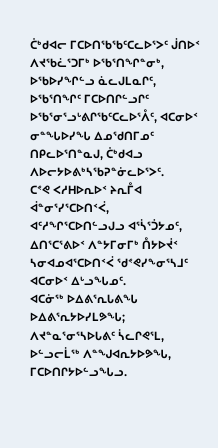ᑖᒃᑯᐊᓕ ᒥᑕᐅᑎᖃᖃᑦᑕᓚᐅᕐᐳᑦ ᒎᑎᐅᑉ ᐱᔪᖃᓛᕐᑐᒥᒃ ᐅᖃᕐᑎᖏᓐᓂᒃ, ᐅᖃᐅᓯᖏᓪᓗ ᓈᓚᒍᒪᓇᒋᑦ, ᐅᖃᕐᑎᖏᑦ ᒥᑕᐅᑎᒋᓪᓗᒋᑦ ᐅᖃᕐᓂᕐᓗᒡᕕᒋᖃᑦᑕᓚᐅᕐᐰᑦ, ᐊᑕᓂᐅᑉ ᓂᓐᖓᐅᓯᖓ ᐃᓄᖁᑎᒥᓄᑦ ᑎᑭᓚᐅᕐᑎᓐᓇᒍ, ᑖᒃᑯᐊᓗ ᐱᐅᓕᔭᐅᕕᒃᓴᖃᕈᓐᓃᓚᐅᕐᐳᑦ.
ᑕᕝᕙ ᐸᓱᕼᐅᕆᐅᑉ ᔨᕆᒤᐊ ᐋᓐᓂᕐᓯᕐᑕᐅᑎᑉᐹ, ᐊᑦᓱᖏᕐᑕᐅᑎᓪᓗᒍᓗ ᐊᕐᓵᕐᑑᔭᓄᑦ, ᐃᑎᕐᑕᕐᕕᐅᑉ ᐱᓐᔭᒥᓂᒥᒃ ᑍᔭᐅᔫᑉ ᓴᓂᐊᓄᐊᕐᑕᐅᑎᑉᐹ ᖁᕝᕙᓯᖕᓂᕐᓴᒧᑦ ᐊᑕᓂᐅᑉ ᐃᒡᓗᖓᓄᑦ.
ᐊᑕᓃᖅ ᐅᐃᕕᕐᕆᒐᕕᖓ ᐅᐃᕕᕐᕆᔭᐅᓯᒪᕗᖓ; ᐱᔪᓐᓇᕐᓂᕐᓴᐅᒐᕕᑦ ᓵᓚᒋᕙᕐᒪ, ᐅᓪᓗᓕᒫᖅ ᐱᓐᖑᐊᕆᔭᐅᕗᖓ, ᒥᑕᐅᑎᒋᔭᐅᓪᓗᖓᓗ.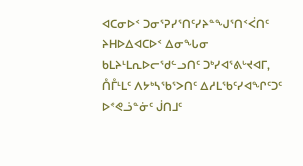ᐊᑕᓂᐅᑉ ᑐᓂᕐᕈᓯᕐᑎᑦᓯᔨᓐᖑᕐᑎᑉᐹᑎᑦ ᔨᕼᐅᐃᐊᑕᐅᑉ ᐃᓂᖓᓂ ᑲᒪᔨᒻᒪᕆᐅᓕᖁᓪᓗᑎᑦ ᑐᒃᓯᐊᕐᕕᒡᔪᐊᒥ, ᑍᒤᒻᒪᑦ ᐱᔭᒃᓴᖃᕐᐳᑎᑦ ᐃᓱᒪᖃᑦᓯᐊᖏᑦᑐᑦ ᐅᕝᕙᓘᓐᓃᑦ ᒎᑎᒧᑦ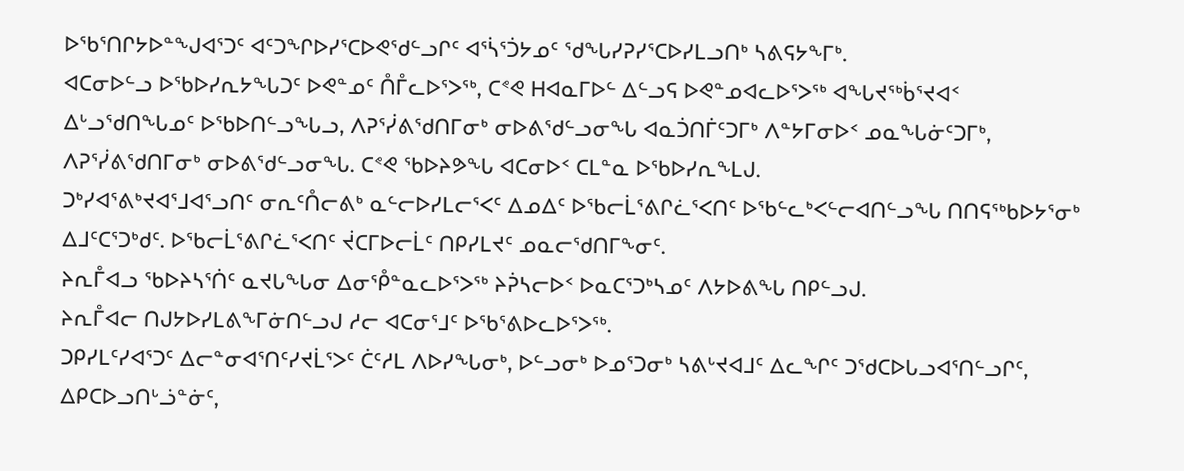ᐅᖃᕐᑎᒋᔭᐅᓐᖑᐊᕐᑐᑦ ᐊᑦᑐᖏᐅᓯᕐᑕᐅᕙᖁᓪᓗᒋᑦ ᐊᕐᓵᕐᑑᔭᓄᑦ ᖁᖓᓯᕈᓯᕐᑕᐅᓯᒪᓗᑎᒃ ᓴᕕᕋᔭᖕᒥᒃ.
ᐊᑕᓂᐅᓪᓗ ᐅᖃᐅᓯᕆᔭᖓᑐᑦ ᐅᕙᓐᓄᑦ ᑍᒤᓚᐅᕐᐳᖅ, ᑕᕝᕙ ᕼᐊᓇᒥᐅᓪ ᐃᓪᓗᕋ ᐅᕙᓐᓄᐊᓚᐅᕐᐳᖅ ᐊᖓᔪᖅᑳᕐᔪᐊᑉ ᐃᒡᓗᖁᑎᖓᓄᑦ ᐅᖃᐅᑎᓪᓗᖓᓗ, ᐱᕈᕐᓰᕕᖁᑎᒥᓂᒃ ᓂᐅᕕᖁᓪᓗᓂᖓ ᐊᓇᑑᑎᒦᑦᑐᒥᒃ ᐱᓐᔭᒥᓂᐅᑉ ᓄᓇᖓᓃᑦᑐᒥᒃ, ᐱᕈᕐᓰᕕᖁᑎᒥᓂᒃ ᓂᐅᕕᖁᓪᓗᓂᖓ. ᑕᕝᕙ ᖃᐅᔨᕗᖓ ᐊᑕᓂᐅᑉ ᑕᒪᓐᓇ ᐅᖃᐅᓯᕆᖕᒪᒍ.
ᑐᒃᓯᐊᕐᕕᒃᔪᐊᕐᒧᐊᕐᓗᑎᑦ ᓂᕆᑦᑍᓕᕕᒃ ᓇᓪᓕᐅᓯᒪᓕᕐᐸᑦ ᐃᓄᐃᑦ ᐅᖃᓕᒫᕐᕕᒋᓛᕐᐸᑎᑦ ᐅᖃᓪᓚᒃᐸᓪᓕᐊᑎᓪᓗᖓ ᑎᑎᕋᖅᑲᐅᔭᕐᓂᒃ ᐃᒧᑦᑕᕐᑐᒃᑯᑦ. ᐅᖃᓕᒫᕐᕕᒋᓛᕐᐸᑎᑦ ᔫᑕᒥᐅᓕᒫᑦ ᑎᑭᓯᒪᔪᑦ ᓄᓇᓕᖁᑎᒥᖕᓂᑦ.
ᔨᕆᒤᐊᓗ ᖃᐅᔨᓴᕐᑏᑦ ᓇᔪᒐᖓᓂ ᐃᓂᕾᓐᓇᓚᐅᕐᐳᖅ ᔨᕉᓴᓕᐅᑉ ᐅᓇᑕᕐᑐᒃᓴᓄᑦ ᐱᔭᐅᕕᖓ ᑎᑭᓪᓗᒍ.
ᔨᕆᒤᐊᓕ ᑎᒍᔭᐅᓯᒪᕕᖕᒥᓃᑎᓪᓗᒍ ᓱᓕ ᐊᑕᓂᕐᒧᑦ ᐅᖃᕐᕕᐅᓚᐅᕐᐳᖅ.
ᑐᑭᓯᒪᑦᓯᐊᕐᑐᑦ ᐃᓕᓐᓂᐊᕐᑎᑦᓯᔪᒫᕐᐳᑦ ᑖᑦᓱᒪ ᐱᐅᓯᖓᓂᒃ, ᐅᓪᓗᓂᒃ ᐅᓄᕐᑐᓂᒃ ᓴᕕᒡᔪᐊᒧᑦ ᐃᓚᖏᑦ ᑐᖁᑕᐅᒐᓗᐊᕐᑎᓪᓗᒋᑦ, ᐃᑭᑕᐅᓗᑎᒡᓘᓐᓃᑦ,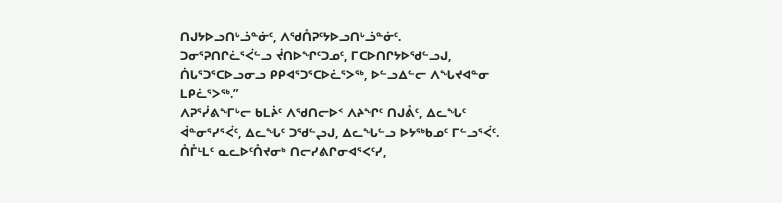ᑎᒍᔭᐅᓗᑎᒡᓘᓐᓃᑦ, ᐱᖁᑍᕈᑦᔭᐅᓗᑎᒡᓘᓐᓃᑦ.
ᑐᓂᕐᕈᑎᒋᓛᕐᐹᓪᓗ ᔫᑎᐅᖏᑦᑐᓄᑦ, ᒥᑕᐅᑎᒋᔭᐅᖁᓪᓗᒍ, ᑏᒐᕐᑐᕐᑕᐅᓗᓂᓗ ᑭᑭᐊᕐᑐᕐᑕᐅᓛᕐᐳᖅ, ᐅᓪᓗᐃᓪᓕ ᐱᖓᔪᐊᓐᓂ ᒪᑭᓛᕐᐳᖅ.”
ᐱᕈᕐᓰᕕᖕᒥᒡᓕ ᑲᒪᔩᑦ ᐱᖁᑎᓕᐅᑉ ᐱᔨᖏᑦ ᑎᒍᕔᑦ, ᐃᓚᖓᑦ ᐋᓐᓂᕐᓯᕐᐹᑦ, ᐃᓚᖓᑦ ᑐᖁᓪᖢᒍ, ᐃᓚᖓᓪᓗ ᐅᔭᖅᑲᓄᑦ ᒥᓪᓗᕐᐹᑦ.
ᑍᒤᒻᒪᑦ ᓇᓚᐅᑦᑍᔪᓂᒃ ᑎᓕᓯᕕᒋᓂᐊᕐᐸᑦᓯ,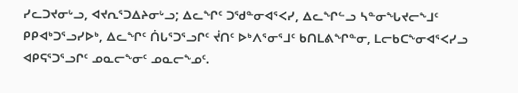ᓯᓚᑐᔪᓂᒡᓗ, ᐊᔪᕆᕐᑐᐃᔨᓂᒡᓗ; ᐃᓚᖏᑦ ᑐᖁᓐᓂᐊᕐᐸᓯ, ᐃᓚᖏᓪᓗ ᓴᓐᓂᖓᔪᓕᖕᒧᑦ ᑭᑭᐊᒃᑐᕐᓗᓯᐅᒃ, ᐃᓚᖏᑦ ᑏᒐᕐᑐᕐᓗᒋᑦ ᔫᑎᑦ ᐅᒃᐱᕐᓂᕐᒧᑦ ᑲᑎᒪᕕᖏᓐᓂ, ᒪᓕᑲᑕᖕᓂᐊᕐᐸᓯᓗ ᐊᑭᕋᕐᑐᕐᓗᒋᑦ ᓄᓇᓕᖕᓂᑦ ᓄᓇᓕᖕᓄᑦ.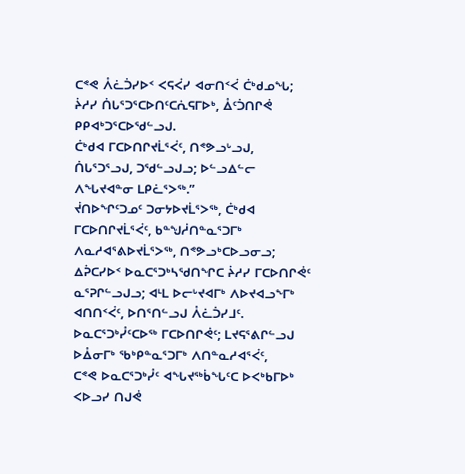ᑕᕝᕙ ᐰᓛᑑᓯᐅᑉ ᐸᕋᐹᓯ ᐊᓂᑎᑉᐹ ᑖᒃᑯᓄᖓ; ᔩᓱᓯ ᑏᒐᕐᑐᕐᑕᐅᑎᑦᑕᕇᕋᒥᐅᒃ, ᐂᑦᑑᑎᒋᕚ ᑭᑭᐊᒃᑐᕐᑕᐅᖁᓪᓗᒍ.
ᑖᒃᑯᐊ ᒥᑕᐅᑎᒋᔪᒫᕐᐹᑦ, ᑎᕝᕗᓗᒡᓗᒍ, ᑏᒐᕐᑐᕐᓗᒍ, ᑐᖁᓪᓗᒍᓗ; ᐅᓪᓗᐃᓪᓕ ᐱᖓᔪᐊᓐᓂ ᒪᑭᓛᕐᐳᖅ.”
ᔫᑎᐅᖏᑦᑐᓄᑦ ᑐᓂᔭᐅᔪᒫᕐᐳᖅ, ᑖᒃᑯᐊ ᒥᑕᐅᑎᒋᔪᒫᕐᐹᑦ, ᑲᓐᖑᓲᑎᓐᓇᕐᑐᒥᒃ ᐱᓇᓱᐊᕐᕕᐅᔪᒫᕐᐳᖅ, ᑎᕝᕗᓗᒃᑕᐅᓗᓂᓗ;
ᐃᕉᑕᓯᐅᑉ ᐅᓇᑕᕐᑐᒃᓴᖁᑎᖏᑕ ᔩᓱᓯ ᒥᑕᐅᑎᒋᕚᑦ ᓇᕐᕈᒋᓪᓗᒍᓗ; ᐊᒻᒪ ᐅᓕᒡᔪᐊᒥᒃ ᐱᐅᔪᐊᓗᖕᒥᒃ ᐊᑎᑎᑉᐹᑦ, ᐅᑎᕐᑎᓪᓗᒍ ᐰᓛᑑᓯᒧᑦ.
ᐅᓇᑕᕐᑐᒃᓮᑦᑕᐅᖅ ᒥᑕᐅᑎᒋᕚᑦ; ᒪᔪᕋᕐᕕᒋᓪᓗᒍ ᐅᐂᓂᒥᒃ ᖃᒃᑭᓐᓇᕐᑐᒥᒃ ᐱᑎᓐᓇᓱᐊᕐᐹᑦ,
ᑕᕝᕙ ᐅᓇᑕᕐᑐᒃᓮᑦ ᐊᖓᔪᖅᑳᖓᑦᑕ ᐅᐸᒃᑲᒥᐅᒃ ᐸᐅᓗᓯ ᑎᒍᕚ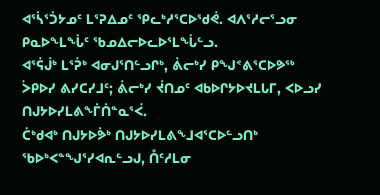ᐊᕐᓵᕐᑑᔭᓄᑦ ᒪᕐᕈᐃᓄᑦ ᕿᓚᒃᓱᕐᑕᐅᖁᕚ. ᐊᐱᕐᓱᓕᕐᓗᓂ ᑭᓇᐅᖕᒪᖔᑦ ᖃᓄᐃᓕᐅᓚᐅᕐᒪᖔᓪᓗ.
ᐊᕐᕌᒎᒃ ᒪᕐᕉᒃ ᐊᓂᒍᕐᑎᓪᓗᒋᒃ, ᕖᓕᒃᓯ ᑭᖑᕝᕕᕐᑕᐅᕗᖅ ᐴᑭᐅᓯ ᕕᓯᑕᓯᒧᑦ; ᕖᓕᒃᓯ ᔫᑎᓄᑦ ᐊᑲᐅᒋᔭᐅᔪᒪᒐᒥ, ᐸᐅᓗᓯ ᑎᒍᔭᐅᓯᒪᕕᖕᒦᑏᓐᓇᕐᐹ.
ᑖᒃᑯᐊᒃ ᑎᒍᔭᐅᕘᒃ ᑎᒍᔭᐅᓯᒪᕕᖕᒧᐊᕐᑕᐅᓪᓗᑎᒃ ᖃᐅᒃᐸᓐᖑᕐᓯᐊᕆᓪᓗᒍ, ᑍᑦᓱᒪᓂ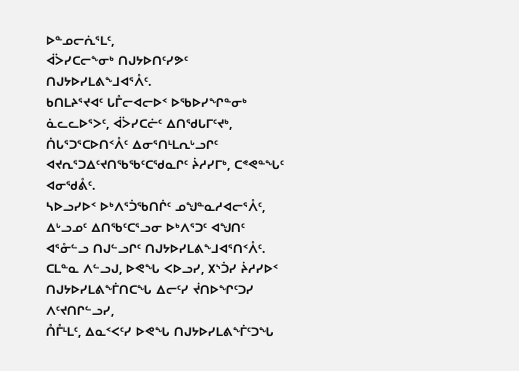ᐅᓐᓄᓕᕇᕐᒪᑦ,
ᐋᐴᓯᑕᓕᖕᓂᒃ ᑎᒍᔭᐅᑎᑦᓯᕗᑦ ᑎᒍᔭᐅᓯᒪᕕᖕᒧᐊᕐᐰᑦ.
ᑲᑎᒪᔨᕐᔪᐊᑦ ᒐᒤᓕᐊᓕᐅᑉ ᐅᖃᐅᓯᖏᓐᓂᒃ ᓈᓚᓚᐅᕐᐳᑦ, ᐋᐴᓯᑕᓖᑦ ᐃᑎᖁᒐᒥᑦᔪᒃ, ᑏᒐᕐᑐᕐᑕᐅᑎᑉᐰᑦ ᐃᓂᕐᑎᒻᒪᕆᒡᓗᒋᑦ ᐊᔪᕆᕐᑐᐃᑦᔪᑎᖃᖃᑦᑕᖁᓇᒋᑦ ᔩᓱᓯᒥᒃ, ᑕᕝᕙᓐᖓᑦ ᐊᓂᖁᕔᑦ.
ᓴᐅᓗᓯᐅᑉ ᐅᒃᐱᕐᑑᖃᑎᒌᑦ ᓄᖑᓐᓇᓱᐊᓕᕐᐰᑦ, ᐃᒡᓗᓄᑦ ᐃᑎᖃᑦᑕᕐᓗᓂ ᐅᒃᐱᕐᑐᑦ ᐊᖑᑎᑦ ᐊᕐᓁᓪᓗ ᑎᒍᓪᓗᒋᑦ ᑎᒍᔭᐅᓯᒪᕕᖕᒧᐊᕐᑎᑉᐰᑦ.
ᑕᒪᓐᓇ ᐱᓪᓗᒍ, ᐅᕙᖓ ᐸᐅᓗᓯ, ᙭ᔅᑑᓯ ᔩᓱᓯᐅᑉ ᑎᒍᔭᐅᓯᒪᕕᖕᒦᑎᑕᖓ ᐃᓕᑦᓯ ᔫᑎᐅᖏᑦᑐᓯ ᐱᑦᔪᑎᒋᓪᓗᓯ,
ᑍᒤᒻᒪᑦ, ᐃᓇᑉᐸᑦᓯ ᐅᕙᖓ ᑎᒍᔭᐅᓯᒪᕕᖕᒦᑦᑐᖓ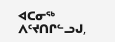ᐊᑕᓂᖅ ᐱᑦᔪᑎᒋᓪᓗᒍ,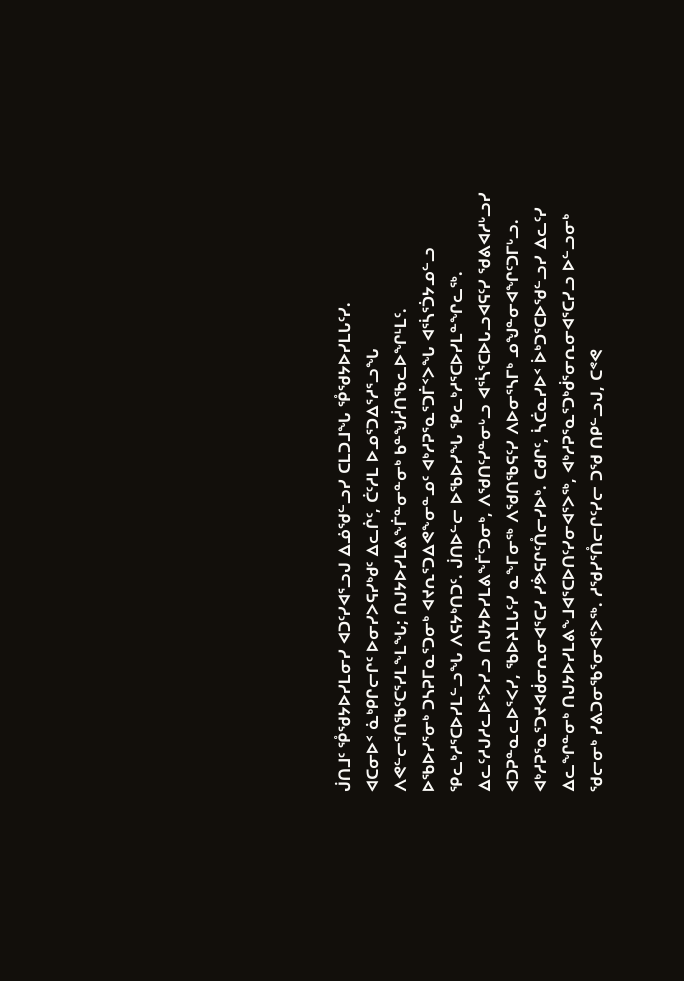ᒎᑎᒧᑦ ᕾᖁᔭᐅᓯᒪᓂᓯ ᐊᑐᑦᓯᐊᕐᓗᒍ ᐃᓅᖁᓪᓗᓯ ᑕᒪᑐᒧᖓ ᕾᖁᔭᐅᓯᒪᒐᑦᓯ.
ᐊᑕᓂᐅᑉ ᓈᒃᑭᒋᓕᒋᑦ ᐅᓂᓯᐳᕋᓯᒃᑯᑦ ᐃᓚᒌᑦ, ᑖᑦᓱᒪ ᐅᓄᕐᑐᐃᕐᓱᕐᓗᖓ ᐱᕙᓪᓕᕐᑎᖃᑦᑕᕐᓯᒪᖕᒪᖓ; ᑎᒍᔭᐅᓯᒪᕕᖕᒦᓐᓂᓐᓂᒃ ᑲᓐᖑᓲᑎᖃᓚᐅᖏᒻᒪᑦ.
ᐅᖃᐅᓯᕐᓂᒃ ᑐᓴᕈᒥᓇᕐᑐᓂᒃ ᐊᔪᕆᕐᑐᐃᕙᖕᓂᓐᓄᑦ ᐊᒃᓱᕈᕐᓇᕐᑐᒦᑉᐳᖓ ᐊᕐᓵᕐᑑᔭᓄᓪᓗ ᕿᓚᒃᓱᕐᑕᐅᓯᒪᓪᓗᖓ ᐱᕋᔭᒃᑎᑐᑦ. ᒎᑎᐅᓪᓕ ᐅᖃᐅᓯᖓ ᕿᓚᒃᓱᕐᑕᐅᓯᒪᓐᖏᓚᖅ.
ᐃᓚᑦᓱᒍᓱᓚᐅᕐᐳᓯᓗ ᑎᒍᔭᐅᓯᒪᕕᖕᒦᑦᑐᓂᒃ, ᐱᖁᑎᑦᓯᓐᓂᒡᓗ ᐊᕐᓵᕐᑕᐅᒐᓗᐊᕋᑦᓯ ᖁᕕᐊᓱᒡᓗᓯ ᐊᑐᕈᓐᓇᓚᐅᕐᐸᓯ, ᖃᐅᔨᒪᒐᑦᓯ ᓇᖕᒥᓂᖅ ᐱᖁᑎᖃᕋᑦᓯ ᐱᐅᓂᕐᓴᒥᒃ ᓄᖑᓐᓂᐊᖏᑦᑐᒥᒡᓗ.
ᐊᒃᓱᕈᕐᓇᕐᑐᔪᐊᑰᓂᕆᓂᐊᕐᑕᓯ ᓯᕘᕋᒋᑦᑍᓕᓯᐅᒃ. ᑕᑯᒋᑦ, ᓵᑖᓇᓯᐅᑉ ᐆᒃᑐᕐᑕᐅᖁᓪᓗᓯ ᐃᓚᑦᓯ ᐃᓚᖏᓐᓂᒃ ᑎᒍᔭᐅᓯᒪᕕᖕᒧᐊᕐᑕᐅᑎᑦᓯᓂᐊᕐᐳᖅ, ᐊᒃᓱᕈᕐᓇᕐᑐᒃᑰᕐᓂᕆᓂᐊᕐᑕᓯᓗ ᐅᓪᓗᓂᒃ ᖁᓕᓂᒃ ᓯᕕᑐᓂᖃᕐᓂᐊᕐᐳᖅ. ᓱᖁᓯᕐᑍᓕᒋᑦᓯᓕ ᑐᖁ ᑎᑭᓪᓗᒍ, ᑕᕝᕙ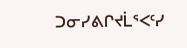ᑐᓂᓯᕕᒋᔪᒫᕐᐸᑦᓯ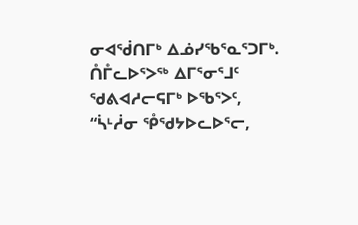ᓂᐊᖂᑎᒥᒃ ᐃᓅᓯᖃᕐᓇᕐᑐᒥᒃ.
ᑍᒤᓚᐅᕐᐳᖅ ᐃᒥᕐᓂᕐᒧᑦ ᖁᕕᐊᓱᓕᕋᒥᒃ ᐅᖃᕐᐳᑦ, “ᓵᒻᓲᓂ ᕾᖁᔭᐅᓚᐅᕐᓕ,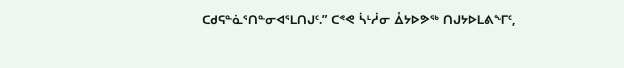ᑕᑯᕋᓐᓈᕐᑎᓐᓂᐊᕐᒪᑎᒍᑦ.” ᑕᕝᕙ ᓵᒻᓲᓂ ᐂᔭᐅᕗᖅ ᑎᒍᔭᐅᒪᕕᖕᒥᑦ,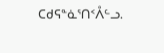ᑕᑯᕋᓐᓈᕐᑎᑉᐰᓪᓗ.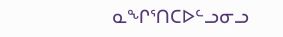ᓇᖏᕐᑎᑕᐅᓪᓗᓂᓗ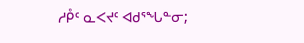ᓱᑬᑦ ᓇᐸᔪᑦ ᐊᑯᕐᖓᓐᓂ;